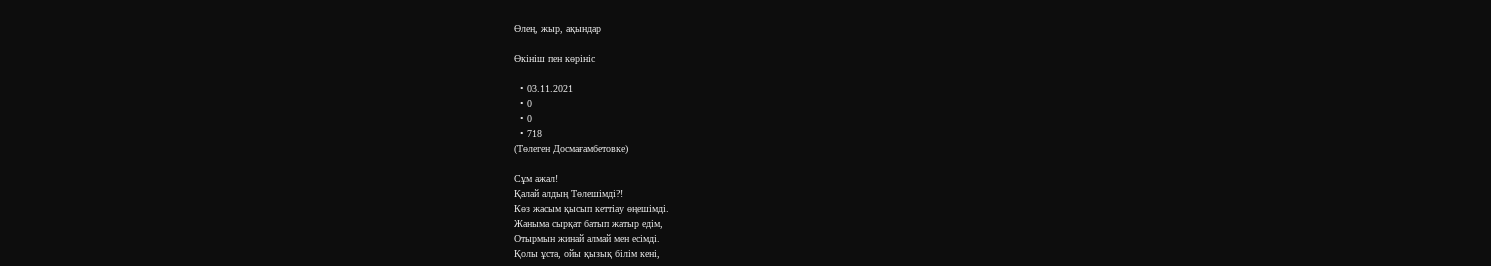Өлең, жыр, ақындар

Өкініш пен көрініс

  • 03.11.2021
  • 0
  • 0
  • 718
(Төлеген Досмағамбетовке)

Сұм ажал!
Қалай алдың Төлешімді?!
Көз жасым қысып кеттіау өңешімді.
Жаныма сырқат батып жатыр едім,
Отырмын жинай алмай мен есімді.
Қолы ұста, ойы қызық білім кені,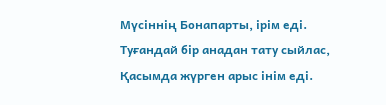Мүсіннің Бонапарты, ірім еді.
Туғандай бір анадан тату сыйлас,
Қасымда жүрген арыс інім еді.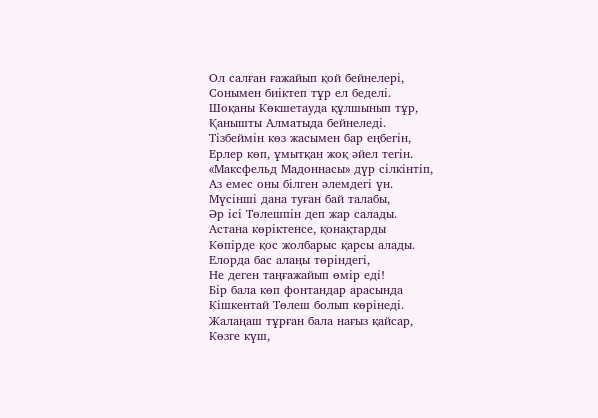Ол салған ғажайып қой бейнелері,
Сонымен биіктеп тұр ел беделі.
Шоқаны Көкшетауда құлшынып тұр,
Қанышты Алматыда бейнеледі.
Тізбеймін көз жасымен бар еңбегін,
Ерлер көп, ұмытқан жоқ әйел тегін.
«Максфельд Мадоннасы» дүр сілкінтіп,
Аз емес оны білген әлемдегі үн.
Мүсінші дана туған бай талабы,
Әр ісі Төлешпін деп жар салады.
Астана көріктенсе, қонақтарды
Көпірде қос жолбарыс қарсы алады.
Елорда бас алаңы төріндегі,
Не деген таңғажайып өмір еді!
Бір бала көп фонтандар арасында
Кішкентай Төлеш болып көрінеді.
Жалаңаш тұрған бала нағыз қайсар,
Көзге күш,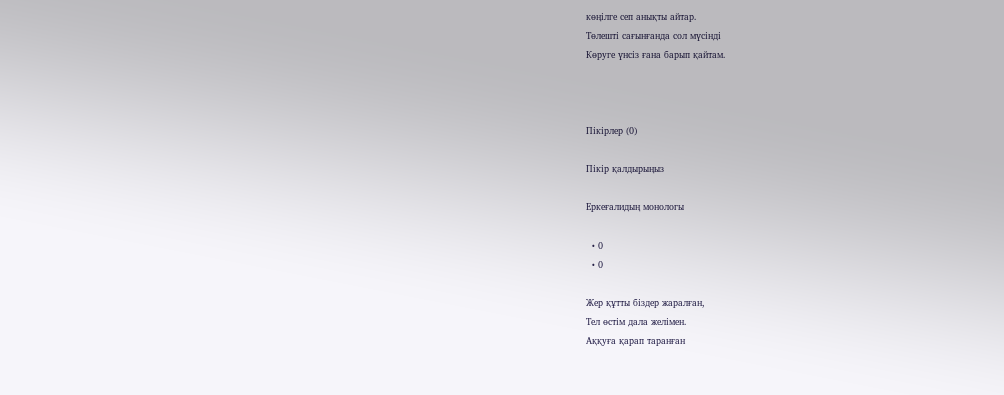көңілге сеп анықты айтар.
Төлешті сағынғанда сол мүсінді
Көруге үнсіз ғана барып қайтам.



Пікірлер (0)

Пікір қалдырыңыз

Еркеғалидың монологы

  • 0
  • 0

Жер құтты біздер жаралған,
Тел өстім дала желімен.
Аққуға қарап таранған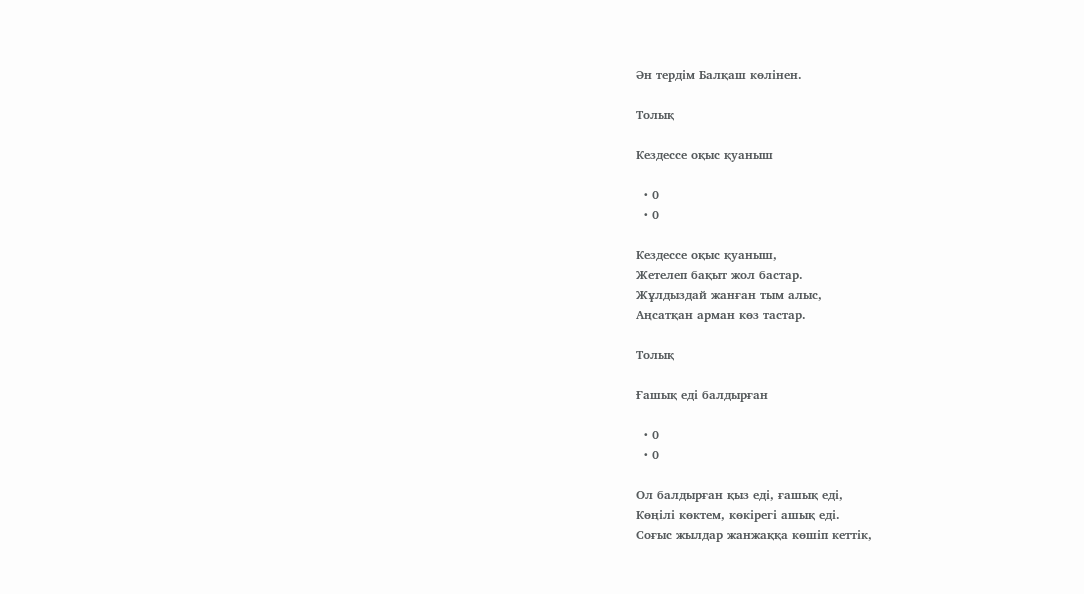Ән тердім Балқаш көлінен.

Толық

Кездессе оқыс қуаныш

  • 0
  • 0

Кездессе оқыс қуаныш,
Жетелеп бақыт жол бастар.
Жұлдыздай жанған тым алыс,
Аңсатқан арман көз тастар.

Толық

Ғашық еді балдырған

  • 0
  • 0

Ол балдырған қыз еді, ғашық еді,
Көңілі көктем, көкірегі ашық еді.
Соғыс жылдар жанжаққа көшіп кеттік,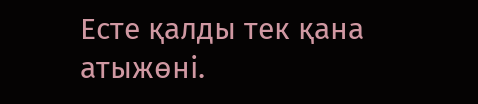Есте қалды тек қана атыжөні.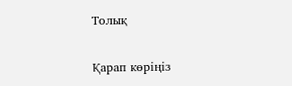Толық

Қарап көріңіз